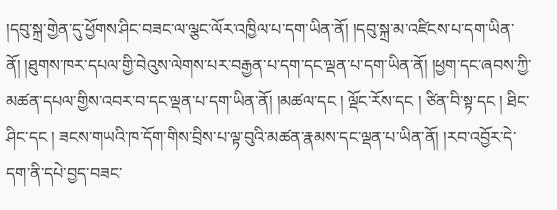།དབུ་སྐྲ་གྱེན་དུ་ཕྱོགས་ཤིང་བཟང་ལ་ལྕང་ལོར་འཁྱིལ་པ་དག་ཡིན་ནོ། །དབུ་སྐྲ་མ་འཛིངས་པ་དག་ཡིན་ནོ། །ཐུགས་ཁར་དཔལ་གྱི་བེའུས་ལེགས་པར་བརྒྱན་པ་དག་དང་ལྡན་པ་དག་ཡིན་ནོ། །ཕྱག་དང་ཞབས་ཀྱི་མཚན་དཔལ་གྱིས་འབར་བ་དང་ལྡན་པ་དག་ཡིན་ནོ། །མཚལ་དང ། ལྡོང་རོས་དང ། ཙིན་བི་སྟ་དང ། ཐིང་ཤིང་དང ། ཟངས་གཡའི་ཁ་དོག་གིས་བྲིས་པ་ལྟ་བུའི་མཚན་རྣམས་དང་ལྡན་པ་ཡིན་ནོ། །རབ་འབྱོར་དེ་དག་ནི་དཔེ་བྱད་བཟང་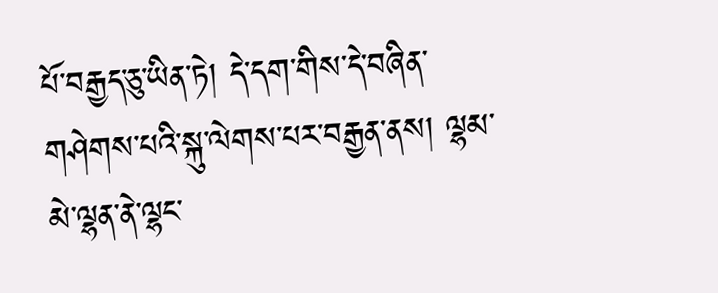པོ་བརྒྱད་ཅུ་ཡིན་ཏེ། དེ་དག་གིས་དེ་བཞིན་གཤེགས་པའི་སྐུ་ལེགས་པར་བརྒྱན་ནས། ལྷམ་མེ་ལྷན་ནེ་ལྷང་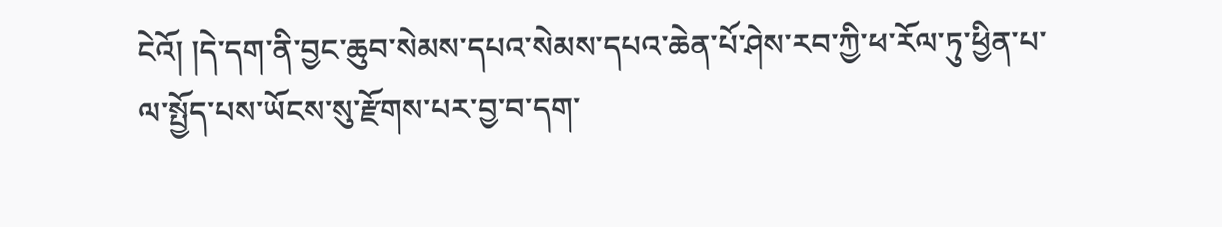ངེའོ། །དེ་དག་ནི་བྱང་ཆུབ་སེམས་དཔའ་སེམས་དཔའ་ཆེན་པོ་ཤེས་རབ་ཀྱི་ཕ་རོལ་ཏུ་ཕྱིན་པ་ལ་སྤྱོད་པས་ཡོངས་སུ་རྫོགས་པར་བྱ་བ་དག་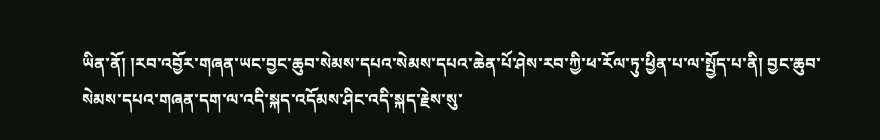ཡིན་ནོ། །རབ་འབྱོར་གཞན་ཡང་བྱང་ཆུབ་སེམས་དཔའ་སེམས་དཔའ་ཆེན་པོ་ཤེས་རབ་ཀྱི་ཕ་རོལ་ཏུ་ཕྱིན་པ་ལ་སྤྱོད་པ་ནི། བྱང་ཆུབ་སེམས་དཔའ་གཞན་དག་ལ་འདི་སྐད་འདོམས་ཤིང་འདི་སྐད་རྗེས་སུ་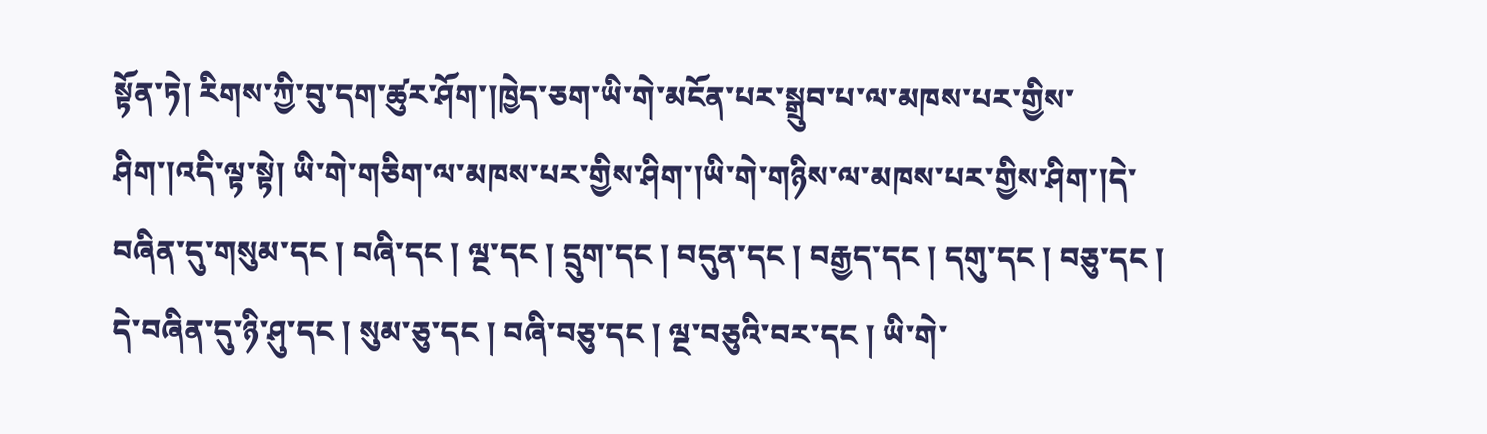སྟོན་ཏེ། རིགས་ཀྱི་བུ་དག་ཚུར་ཤོག་།ཁྱེད་ཅག་ཡི་གེ་མངོན་པར་སྒྲུབ་པ་ལ་མཁས་པར་གྱིས་ཤིག་།འདི་ལྟ་སྟེ། ཡི་གེ་གཅིག་ལ་མཁས་པར་གྱིས་ཤིག་།ཡི་གེ་གཉིས་ལ་མཁས་པར་གྱིས་ཤིག་།དེ་བཞིན་དུ་གསུམ་དང ། བཞི་དང ། ལྔ་དང ། དྲུག་དང ། བདུན་དང ། བརྒྱད་དང ། དགུ་དང ། བཅུ་དང ། དེ་བཞིན་དུ་ཉི་ཤུ་དང ། སུམ་ཅུ་དང ། བཞི་བཅུ་དང ། ལྔ་བཅུའི་བར་དང ། ཡི་གེ་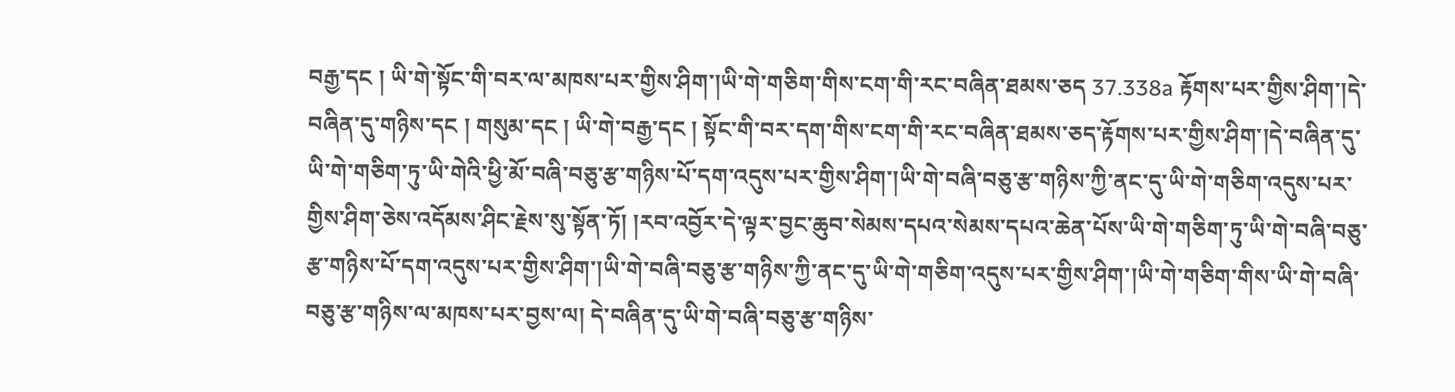བརྒྱ་དང ། ཡི་གེ་སྟོང་གི་བར་ལ་མཁས་པར་གྱིས་ཤིག་།ཡི་གེ་གཅིག་གིས་ངག་གི་རང་བཞིན་ཐམས་ཅད 37.338a རྟོགས་པར་གྱིས་ཤིག་།དེ་བཞིན་དུ་གཉིས་དང ། གསུམ་དང ། ཡི་གེ་བརྒྱ་དང ། སྟོང་གི་བར་དག་གིས་ངག་གི་རང་བཞིན་ཐམས་ཅད་རྟོགས་པར་གྱིས་ཤིག་།དེ་བཞིན་དུ་ཡི་གེ་གཅིག་ཏུ་ཡི་གེའི་ཕྱི་མོ་བཞི་བཅུ་རྩ་གཉིས་པོ་དག་འདུས་པར་གྱིས་ཤིག་།ཡི་གེ་བཞི་བཅུ་རྩ་གཉིས་ཀྱི་ནང་དུ་ཡི་གེ་གཅིག་འདུས་པར་གྱིས་ཤིག་ཅེས་འདོམས་ཤིང་རྗེས་སུ་སྟོན་ཏོ། །རབ་འབྱོར་དེ་ལྟར་བྱང་ཆུབ་སེམས་དཔའ་སེམས་དཔའ་ཆེན་པོས་ཡི་གེ་གཅིག་ཏུ་ཡི་གེ་བཞི་བཅུ་རྩ་གཉིས་པོ་དག་འདུས་པར་གྱིས་ཤིག་།ཡི་གེ་བཞི་བཅུ་རྩ་གཉིས་ཀྱི་ནང་དུ་ཡི་གེ་གཅིག་འདུས་པར་གྱིས་ཤིག་།ཡི་གེ་གཅིག་གིས་ཡི་གེ་བཞི་བཅུ་རྩ་གཉིས་ལ་མཁས་པར་བྱས་ལ། དེ་བཞིན་དུ་ཡི་གེ་བཞི་བཅུ་རྩ་གཉིས་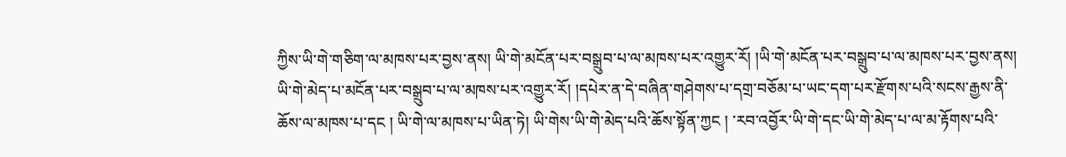ཀྱིས་ཡི་གེ་གཅིག་ལ་མཁས་པར་བྱས་ནས། ཡི་གེ་མངོན་པར་བསྒྲུབ་པ་ལ་མཁས་པར་འགྱུར་རོ། །ཡི་གེ་མངོན་པར་བསྒྲུབ་པ་ལ་མཁས་པར་བྱས་ནས། ཡི་གེ་མེད་པ་མངོན་པར་བསྒྲུབ་པ་ལ་མཁས་པར་འགྱུར་རོ། །དཔེར་ན་དེ་བཞིན་གཤེགས་པ་དགྲ་བཅོམ་པ་ཡང་དག་པར་རྫོགས་པའི་སངས་རྒྱས་ནི་ཆོས་ལ་མཁས་པ་དང ། ཡི་གེ་ལ་མཁས་པ་ཡིན་ཏེ། ཡི་གེས་ཡི་གེ་མེད་པའི་ཆོས་སྟོན་ཀྱང ། ་རབ་འབྱོར་ཡི་གེ་དང་ཡི་གེ་མེད་པ་ལ་མ་རྟོགས་པའི་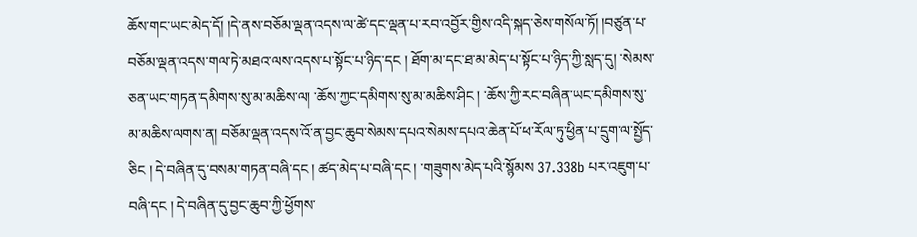ཆོས་གང་ཡང་མེད་དོ། །དེ་ནས་བཅོམ་ལྡན་འདས་ལ་ཚེ་དང་ལྡན་པ་རབ་འབྱོར་གྱིས་འདི་སྐད་ཅེས་གསོལ་ཏོ། །བཙུན་པ་བཅོམ་ལྡན་འདས་གལ་ཏེ་མཐའ་ལས་འདས་པ་སྟོང་པ་ཉིད་དང ། ཐོག་མ་དང་ཐ་མ་མེད་པ་སྟོང་པ་ཉིད་ཀྱི་སླད་དུ། ་སེམས་ཅན་ཡང་གཏན་དམིགས་སུ་མ་མཆིས་ལ། ་ཆོས་ཀྱང་དམིགས་སུ་མ་མཆིས་ཤིང ། ་ཆོས་ཀྱི་རང་བཞིན་ཡང་དམིགས་སུ་མ་མཆིས་ལགས་ན། བཅོམ་ལྡན་འདས་འོ་ན་བྱང་ཆུབ་སེམས་དཔའ་སེམས་དཔའ་ཆེན་པོ་ཕ་རོལ་ཏུ་ཕྱིན་པ་དྲུག་ལ་སྤྱོད་ཅིང ། དེ་བཞིན་དུ་བསམ་གཏན་བཞི་དང ། ཚད་མེད་པ་བཞི་དང ། ་གཟུགས་མེད་པའི་སྙོམས 37.338b པར་འཇུག་པ་བཞི་དང ། དེ་བཞིན་དུ་བྱང་ཆུབ་ཀྱི་ཕྱོགས་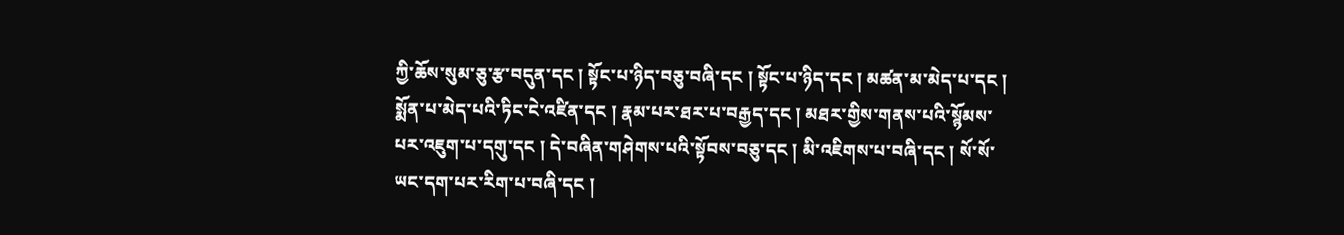ཀྱི་ཆོས་སུམ་ཅུ་རྩ་བདུན་དང ། སྟོང་པ་ཉིད་བཅུ་བཞི་དང ། སྟོང་པ་ཉིད་དང ། མཚན་མ་མེད་པ་དང ། སྨོན་པ་མེད་པའི་ཏིང་ངེ་འཛིན་དང ། རྣམ་པར་ཐར་པ་བརྒྱད་དང ། མཐར་གྱིས་གནས་པའི་སྙོམས་པར་འཇུག་པ་དགུ་དང ། དེ་བཞིན་གཤེགས་པའི་སྟོབས་བཅུ་དང ། མི་འཇིགས་པ་བཞི་དང ། སོ་སོ་ཡང་དག་པར་རིག་པ་བཞི་དང །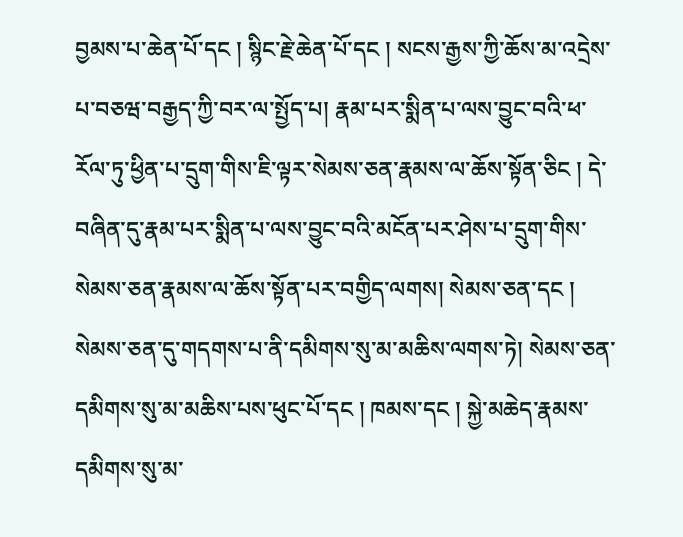བྱམས་པ་ཆེན་པོ་དང ། སྙིང་རྗེ་ཆེན་པོ་དང ། སངས་རྒྱས་ཀྱི་ཆོས་མ་འདྲེས་པ་བཅཝ་བརྒྱད་ཀྱི་བར་ལ་སྤྱོད་པ། རྣམ་པར་སྨིན་པ་ལས་བྱུང་བའི་ཕ་རོལ་ཏུ་ཕྱིན་པ་དྲུག་གིས་ཇི་ལྟར་སེམས་ཅན་རྣམས་ལ་ཆོས་སྟོན་ཅིང ། དེ་བཞིན་དུ་རྣམ་པར་སྨིན་པ་ལས་བྱུང་བའི་མངོན་པར་ཤེས་པ་དྲུག་གིས་སེམས་ཅན་རྣམས་ལ་ཆོས་སྟོན་པར་བགྱིད་ལགས། སེམས་ཅན་དང ། སེམས་ཅན་དུ་གདགས་པ་ནི་དམིགས་སུ་མ་མཆིས་ལགས་ཏེ། སེམས་ཅན་དམིགས་སུ་མ་མཆིས་པས་ཕུང་པོ་དང ། ཁམས་དང ། སྐྱེ་མཆེད་རྣམས་དམིགས་སུ་མ་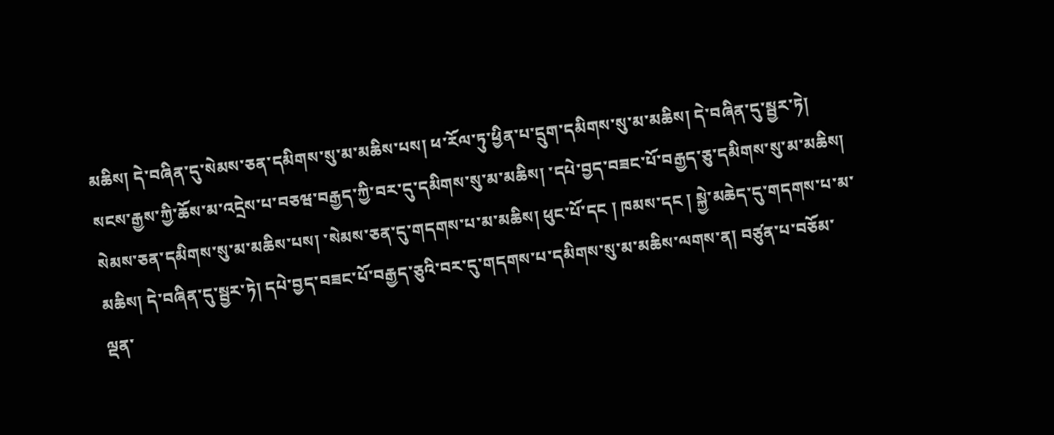མཆིས། དེ་བཞིན་དུ་སེམས་ཅན་དམིགས་སུ་མ་མཆིས་པས། ཕ་རོལ་ཏུ་ཕྱིན་པ་དྲུག་དམིགས་སུ་མ་མཆིས། དེ་བཞིན་དུ་སྦྱར་ཏེ། སངས་རྒྱས་ཀྱི་ཆོས་མ་འདྲེས་པ་བཅཝ་བརྒྱད་ཀྱི་བར་དུ་དམིགས་སུ་མ་མཆིས། ་དཔེ་བྱད་བཟང་པོ་བརྒྱད་ཅུ་དམིགས་སུ་མ་མཆིས། སེམས་ཅན་དམིགས་སུ་མ་མཆིས་པས། ་སེམས་ཅན་དུ་གདགས་པ་མ་མཆིས། ཕུང་པོ་དང ། ཁམས་དང ། སྐྱེ་མཆེད་དུ་གདགས་པ་མ་མཆིས། དེ་བཞིན་དུ་སྦྱར་ཏེ། དཔེ་བྱད་བཟང་པོ་བརྒྱད་ཅུའི་བར་དུ་གདགས་པ་དམིགས་སུ་མ་མཆིས་ལགས་ན། བཙུན་པ་བཅོམ་ལྡན་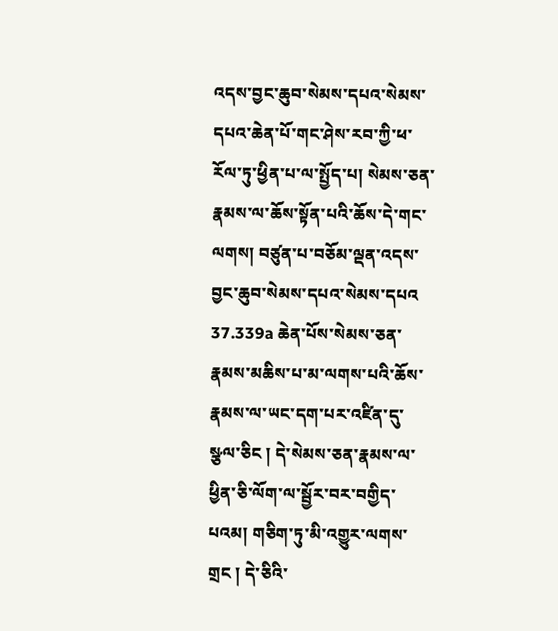འདས་བྱང་ཆུབ་སེམས་དཔའ་སེམས་དཔའ་ཆེན་པོ་གང་ཤེས་རབ་ཀྱི་ཕ་རོལ་ཏུ་ཕྱིན་པ་ལ་སྤྱོད་པ། སེམས་ཅན་རྣམས་ལ་ཆོས་སྟོན་པའི་ཆོས་དེ་གང་ལགས། བཙུན་པ་བཅོམ་ལྡན་འདས་བྱང་ཆུབ་སེམས་དཔའ་སེམས་དཔའ 37.339a ཆེན་པོས་སེམས་ཅན་རྣམས་མཆིས་པ་མ་ལགས་པའི་ཆོས་རྣམས་ལ་ཡང་དག་པར་འཛིན་དུ་སྩལ་ཅིང ། དེ་སེམས་ཅན་རྣམས་ལ་ཕྱིན་ཅི་ལོག་ལ་སྦྱོར་བར་བགྱིད་པའམ། གཅིག་ཏུ་མི་འགྱུར་ལགས་གྲང ། དེ་ཅིའི་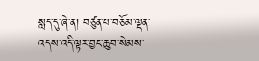སླད་དུ་ཞེ་ན། བཙུན་པ་བཅོམ་ལྡན་འདས་འདི་ལྟར་བྱང་ཆུབ་སེམས་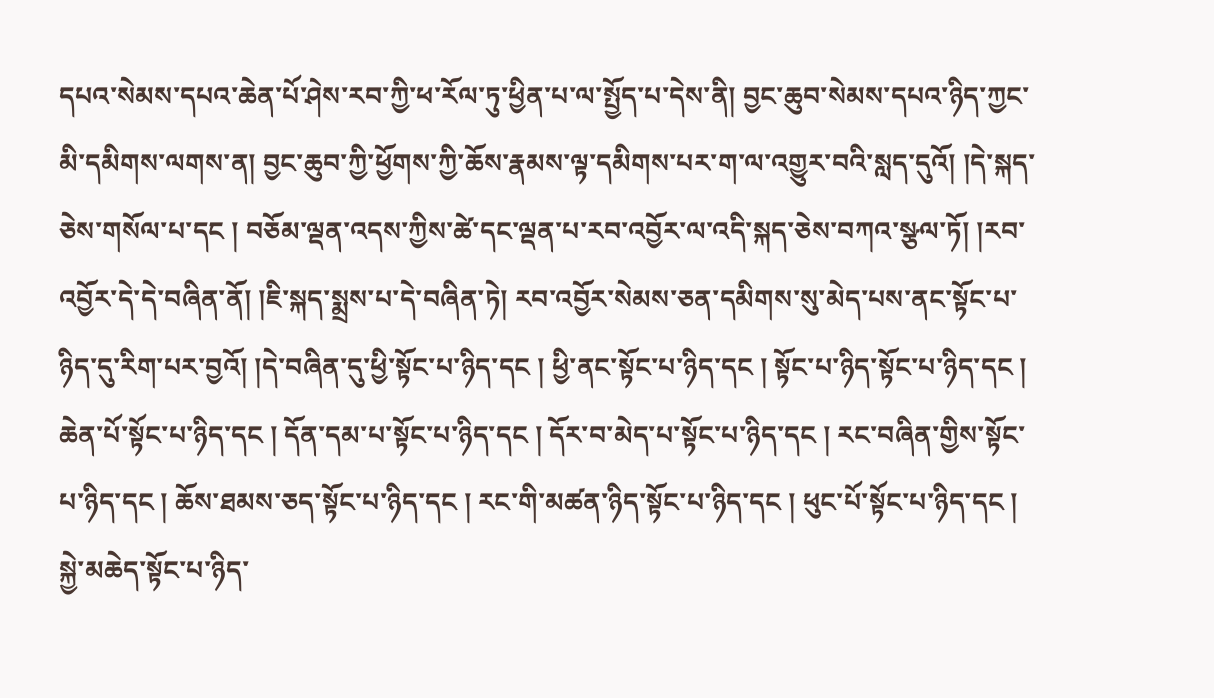དཔའ་སེམས་དཔའ་ཆེན་པོ་ཤེས་རབ་ཀྱི་ཕ་རོལ་ཏུ་ཕྱིན་པ་ལ་སྤྱོད་པ་དེས་ནི། བྱང་ཆུབ་སེམས་དཔའ་ཉིད་ཀྱང་མི་དམིགས་ལགས་ན། བྱང་ཆུབ་ཀྱི་ཕྱོགས་ཀྱི་ཆོས་རྣམས་ལྟ་དམིགས་པར་ག་ལ་འགྱུར་བའི་སླད་དུའོ། །དེ་སྐད་ཅེས་གསོལ་པ་དང ། བཅོམ་ལྡན་འདས་ཀྱིས་ཚེ་དང་ལྡན་པ་རབ་འབྱོར་ལ་འདི་སྐད་ཅེས་བཀའ་སྩལ་ཏོ། །རབ་འབྱོར་དེ་དེ་བཞིན་ནོ། །ཇི་སྐད་སྨྲས་པ་དེ་བཞིན་ཏེ། རབ་འབྱོར་སེམས་ཅན་དམིགས་སུ་མེད་པས་ནང་སྟོང་པ་ཉིད་དུ་རིག་པར་བྱའོ། །དེ་བཞིན་དུ་ཕྱི་སྟོང་པ་ཉིད་དང ། ཕྱི་ནང་སྟོང་པ་ཉིད་དང ། སྟོང་པ་ཉིད་སྟོང་པ་ཉིད་དང ། ཆེན་པོ་སྟོང་པ་ཉིད་དང ། དོན་དམ་པ་སྟོང་པ་ཉིད་དང ། དོར་བ་མེད་པ་སྟོང་པ་ཉིད་དང ། རང་བཞིན་གྱིས་སྟོང་པ་ཉིད་དང ། ཆོས་ཐམས་ཅད་སྟོང་པ་ཉིད་དང ། རང་གི་མཚན་ཉིད་སྟོང་པ་ཉིད་དང ། ཕུང་པོ་སྟོང་པ་ཉིད་དང ། སྐྱེ་མཆེད་སྟོང་པ་ཉིད་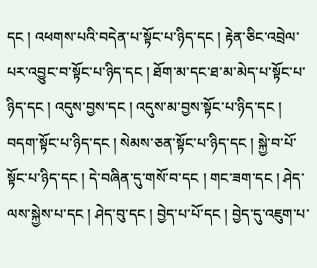དང ། འཕགས་པའི་བདེན་པ་སྟོང་པ་ཉིད་དང ། རྟེན་ཅིང་འབྲེལ་པར་འབྱུང་བ་སྟོང་པ་ཉིད་དང ། ཐོག་མ་དང་ཐ་མ་མེད་པ་སྟོང་པ་ཉིད་དང ། འདུས་བྱས་དང ། འདུས་མ་བྱས་སྟོང་པ་ཉིད་དང ། བདག་སྟོང་པ་ཉིད་དང ། སེམས་ཅན་སྟོང་པ་ཉིད་དང ། སྐྱེ་བ་པོ་སྟོང་པ་ཉིད་དང ། དེ་བཞིན་དུ་གསོ་བ་དང ། གང་ཟག་དང ། ཤེད་ལས་སྐྱེས་པ་དང ། ཤེད་བུ་དང ། བྱེད་པ་པོ་དང ། བྱེད་དུ་འཇུག་པ་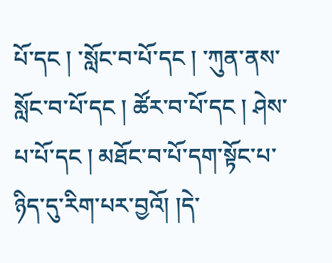པོ་དང ། ་སློང་བ་པོ་དང ། ་ཀུན་ནས་སློང་བ་པོ་དང ། ཚོར་བ་པོ་དང ། ཤེས་པ་པོ་དང ། མཐོང་བ་པོ་དག་སྟོང་པ་ཉིད་དུ་རིག་པར་བྱའོ། །དེ་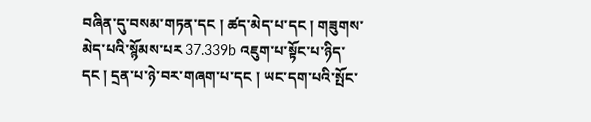བཞིན་དུ་བསམ་གཏན་དང ། ཚད་མེད་པ་དང ། གཟུགས་མེད་པའི་སྙོམས་པར 37.339b འཇུག་པ་སྟོང་པ་ཉིད་དང ། དྲན་པ་ཉེ་བར་གཞག་པ་དང ། ཡང་དག་པའི་སྤོང་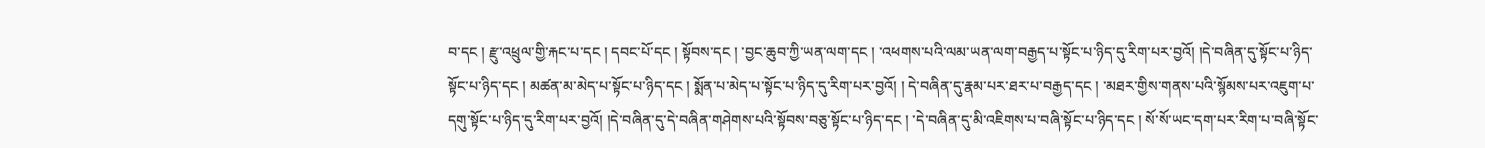བ་དང ། རྫུ་འཕྲུལ་གྱི་རྐང་པ་དང ། དབང་པོ་དང ། སྟོབས་དང ། ་བྱང་ཆུབ་ཀྱི་ཡན་ལག་དང ། ་འཕགས་པའི་ལམ་ཡན་ལག་བརྒྱད་པ་སྟོང་པ་ཉིད་དུ་རིག་པར་བྱའོ། །དེ་བཞིན་དུ་སྟོང་པ་ཉིད་སྟོང་པ་ཉིད་དང ། མཚན་མ་མེད་པ་སྟོང་པ་ཉིད་དང ། སྨོན་པ་མེད་པ་སྟོང་པ་ཉིད་དུ་རིག་པར་བྱའོ། ། དེ་བཞིན་དུ་རྣམ་པར་ཐར་པ་བརྒྱད་དང ། ་མཐར་གྱིས་གནས་པའི་སྙོམས་པར་འཇུག་པ་དགུ་སྟོང་པ་ཉིད་དུ་རིག་པར་བྱའོ། །དེ་བཞིན་དུ་དེ་བཞིན་གཤེགས་པའི་སྟོབས་བཅུ་སྟོང་པ་ཉིད་དང ། ་དེ་བཞིན་དུ་མི་འཇིགས་པ་བཞི་སྟོང་པ་ཉིད་དང ། སོ་སོ་ཡང་དག་པར་རིག་པ་བཞི་སྟོང་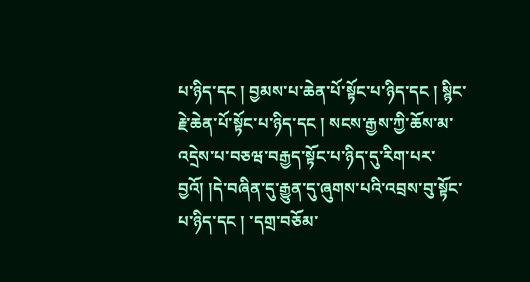པ་ཉིད་དང ། བྱམས་པ་ཆེན་པོ་སྟོང་པ་ཉིད་དང ། སྙིང་རྗེ་ཆེན་པོ་སྟོང་པ་ཉིད་དང ། སངས་རྒྱས་ཀྱི་ཆོས་མ་འདྲེས་པ་བཅཝ་བརྒྱད་སྟོང་པ་ཉིད་དུ་རིག་པར་བྱའོ། །དེ་བཞིན་དུ་རྒྱུན་དུ་ཞུགས་པའི་འབྲས་བུ་སྟོང་པ་ཉིད་དང ། ་དགྲ་བཅོམ་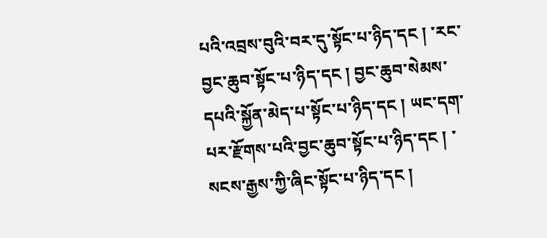པའི་འབྲས་བུའི་བར་དུ་སྟོང་པ་ཉིད་དང ། ་རང་བྱང་ཆུབ་སྟོང་པ་ཉིད་དང ། བྱང་ཆུབ་སེམས་དཔའི་སྐྱོན་མེད་པ་སྟོང་པ་ཉིད་དང ། ཡང་དག་པར་རྫོགས་པའི་བྱང་ཆུབ་སྟོང་པ་ཉིད་དང ། ་སངས་རྒྱས་ཀྱི་ཞིང་སྟོང་པ་ཉིད་དང །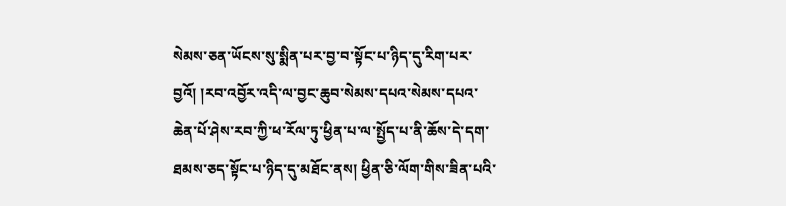སེམས་ཅན་ཡོངས་སུ་སྨིན་པར་བྱ་བ་སྟོང་པ་ཉིད་དུ་རིག་པར་བྱའོ། །རབ་འབྱོར་འདི་ལ་བྱང་ཆུབ་སེམས་དཔའ་སེམས་དཔའ་ཆེན་པོ་ཤེས་རབ་ཀྱི་ཕ་རོལ་ཏུ་ཕྱིན་པ་ལ་སྤྱོད་པ་ནི་ཆོས་དེ་དག་ཐམས་ཅད་སྟོང་པ་ཉིད་དུ་མཐོང་ནས། ཕྱིན་ཅི་ལོག་གིས་ཟིན་པའི་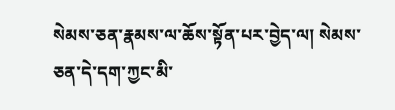སེམས་ཅན་རྣམས་ལ་ཆོས་སྟོན་པར་བྱེད་ལ། སེམས་ཅན་དེ་དག་ཀྱང་མི་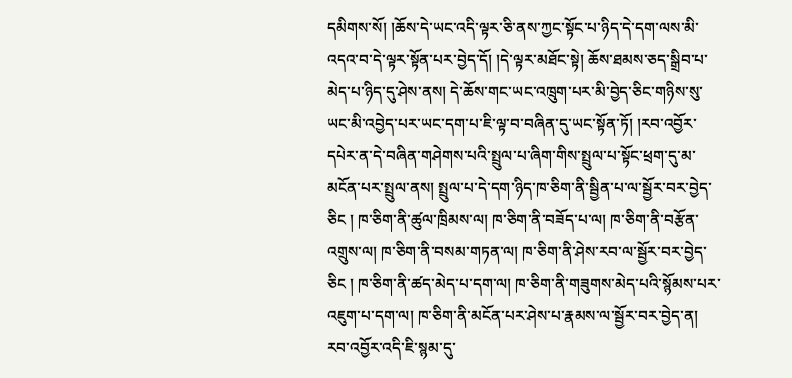དམིགས་སོ། །ཆོས་དེ་ཡང་འདི་ལྟར་ཅི་ནས་ཀྱང་སྟོང་པ་ཉིད་དེ་དག་ལས་མི་འདའ་བ་དེ་ལྟར་སྟོན་པར་བྱེད་དོ། །དེ་ལྟར་མཐོང་སྟེ། ཆོས་ཐམས་ཅད་སྒྲིབ་པ་མེད་པ་ཉིད་དུ་ཤེས་ནས། དེ་ཆོས་གང་ཡང་འཁྲུག་པར་མི་བྱེད་ཅིང་གཉིས་སུ་ཡང་མི་འབྱེད་པར་ཡང་དག་པ་ཇི་ལྟ་བ་བཞིན་དུ་ཡང་སྟོན་ཏོ། །རབ་འབྱོར་དཔེར་ན་དེ་བཞིན་གཤེགས་པའི་སྤྲུལ་པ་ཞིག་གིས་སྤྲུལ་པ་སྟོང་ཕྲག་དུ་མ་མངོན་པར་སྤྲུལ་ནས། སྤྲུལ་པ་དེ་དག་ཉིད་ཁ་ཅིག་ནི་སྦྱིན་པ་ལ་སྦྱོར་བར་བྱེད་ཅིང ། ཁ་ཅིག་ནི་ཚུལ་ཁྲིམས་ལ། ཁ་ཅིག་ནི་བཟོད་པ་ལ། ཁ་ཅིག་ནི་བརྩོན་འགྲུས་ལ། ཁ་ཅིག་ནི་བསམ་གཏན་ལ། ཁ་ཅིག་ནི་ཤེས་རབ་ལ་སྦྱོར་བར་བྱེད་ཅིང ། ཁ་ཅིག་ནི་ཚད་མེད་པ་དག་ལ། ཁ་ཅིག་ནི་གཟུགས་མེད་པའི་སྙོམས་པར་འཇུག་པ་དག་ལ། ཁ་ཅིག་ནི་མངོན་པར་ཤེས་པ་རྣམས་ལ་སྦྱོར་བར་བྱེད་ན། རབ་འབྱོར་འདི་ཇི་སྙམ་དུ་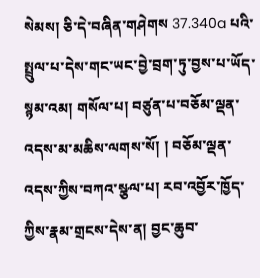སེམས། ཅི་དེ་བཞིན་གཤེགས 37.340a པའི་སྤྲུལ་པ་དེས་གང་ཡང་བྱེ་བྲག་ཏུ་བྱས་པ་ཡོད་སྙམ་འམ། གསོལ་པ། བཙུན་པ་བཅོམ་ལྡན་འདས་མ་མཆིས་ལགས་སོ། ། བཅོམ་ལྡན་འདས་ཀྱིས་བཀའ་སྩལ་པ། རབ་འབྱོར་ཁྱོད་ཀྱིས་རྣམ་གྲངས་དེས་ན། བྱང་ཆུབ་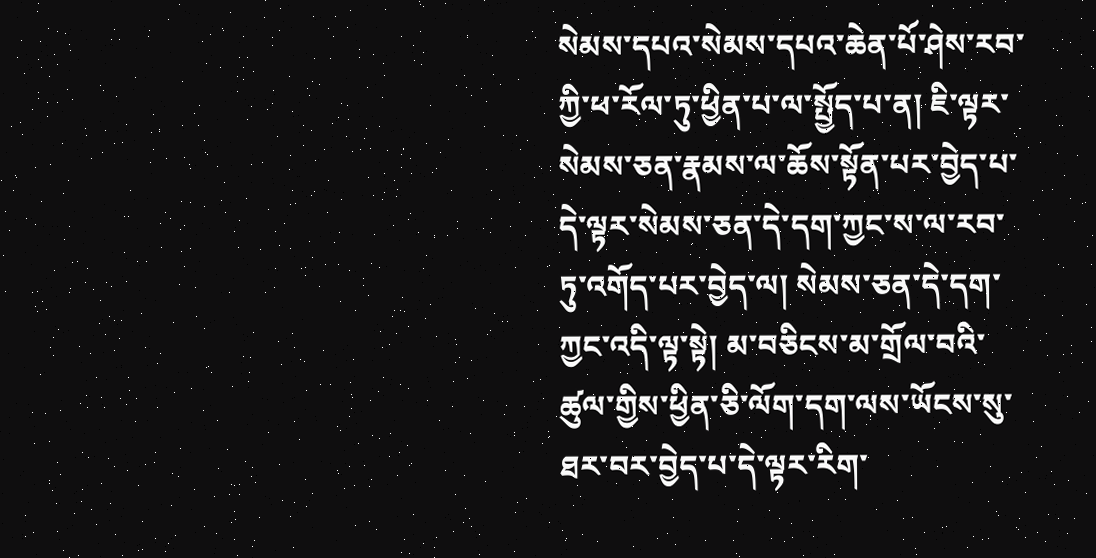སེམས་དཔའ་སེམས་དཔའ་ཆེན་པོ་ཤེས་རབ་ཀྱི་ཕ་རོལ་ཏུ་ཕྱིན་པ་ལ་སྤྱོད་པ་ན། ཇི་ལྟར་སེམས་ཅན་རྣམས་ལ་ཆོས་སྟོན་པར་བྱེད་པ་དེ་ལྟར་སེམས་ཅན་དེ་དག་ཀྱང་ས་ལ་རབ་ཏུ་འགོད་པར་བྱེད་ལ། སེམས་ཅན་དེ་དག་ཀྱང་འདི་ལྟ་སྟེ། མ་བཅིངས་མ་གྲོལ་བའི་ཚུལ་གྱིས་ཕྱིན་ཅི་ལོག་དག་ལས་ཡོངས་སུ་ཐར་བར་བྱེད་པ་དེ་ལྟར་རིག་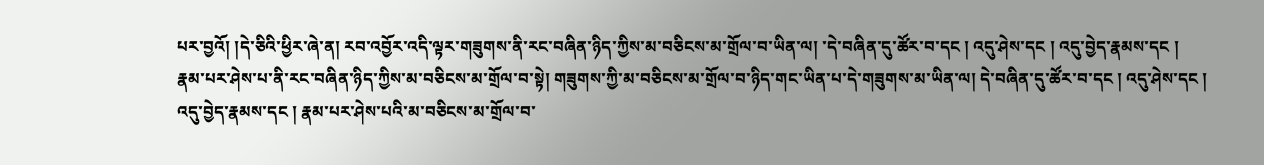པར་བྱའོ། །དེ་ཅིའི་ཕྱིར་ཞེ་ན། རབ་འབྱོར་འདི་ལྟར་གཟུགས་ནི་རང་བཞིན་ཉིད་ཀྱིས་མ་བཅིངས་མ་གྲོལ་བ་ཡིན་ལ། ་དེ་བཞིན་དུ་ཚོར་བ་དང ། འདུ་ཤེས་དང ། འདུ་བྱེད་རྣམས་དང ། རྣམ་པར་ཤེས་པ་ནི་རང་བཞིན་ཉིད་ཀྱིས་མ་བཅིངས་མ་གྲོལ་བ་སྟེ། གཟུགས་ཀྱི་མ་བཅིངས་མ་གྲོལ་བ་ཉིད་གང་ཡིན་པ་དེ་གཟུགས་མ་ཡིན་ལ། དེ་བཞིན་དུ་ཚོར་བ་དང ། འདུ་ཤེས་དང ། འདུ་བྱེད་རྣམས་དང ། རྣམ་པར་ཤེས་པའི་མ་བཅིངས་མ་གྲོལ་བ་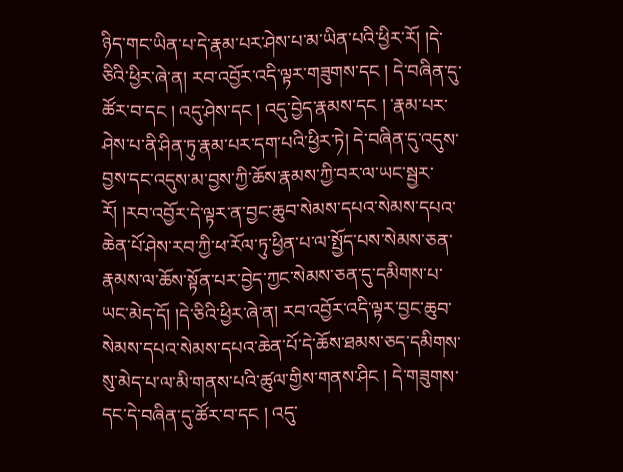ཉིད་གང་ཡིན་པ་དེ་རྣམ་པར་ཤེས་པ་མ་ཡིན་པའི་ཕྱིར་རོ། །དེ་ཅིའི་ཕྱིར་ཞེ་ན། རབ་འབྱོར་འདི་ལྟར་གཟུགས་དང ། དེ་བཞིན་དུ་ཚོར་བ་དང ། འདུ་ཤེས་དང ། འདུ་བྱེད་རྣམས་དང ། ་རྣམ་པར་ཤེས་པ་ནི་ཤིན་ཏུ་རྣམ་པར་དག་པའི་ཕྱིར་ཏེ། དེ་བཞིན་དུ་འདུས་བྱས་དང་འདུས་མ་བྱས་ཀྱི་ཆོས་རྣམས་ཀྱི་བར་ལ་ཡང་སྦྱར་རོ། །རབ་འབྱོར་དེ་ལྟར་ན་བྱང་ཆུབ་སེམས་དཔའ་སེམས་དཔའ་ཆེན་པོ་ཤེས་རབ་ཀྱི་ཕ་རོལ་ཏུ་ཕྱིན་པ་ལ་སྤྱོད་པས་སེམས་ཅན་རྣམས་ལ་ཆོས་སྟོན་པར་བྱེད་ཀྱང་སེམས་ཅན་དུ་དམིགས་པ་ཡང་མེད་དོ། །དེ་ཅིའི་ཕྱིར་ཞེ་ན། རབ་འབྱོར་འདི་ལྟར་བྱང་ཆུབ་སེམས་དཔའ་སེམས་དཔའ་ཆེན་པོ་དེ་ཆོས་ཐམས་ཅད་དམིགས་སུ་མེད་པ་ལ་མི་གནས་པའི་ཚུལ་གྱིས་གནས་ཤིང ། དེ་གཟུགས་དང་དེ་བཞིན་དུ་ཚོར་བ་དང ། འདུ་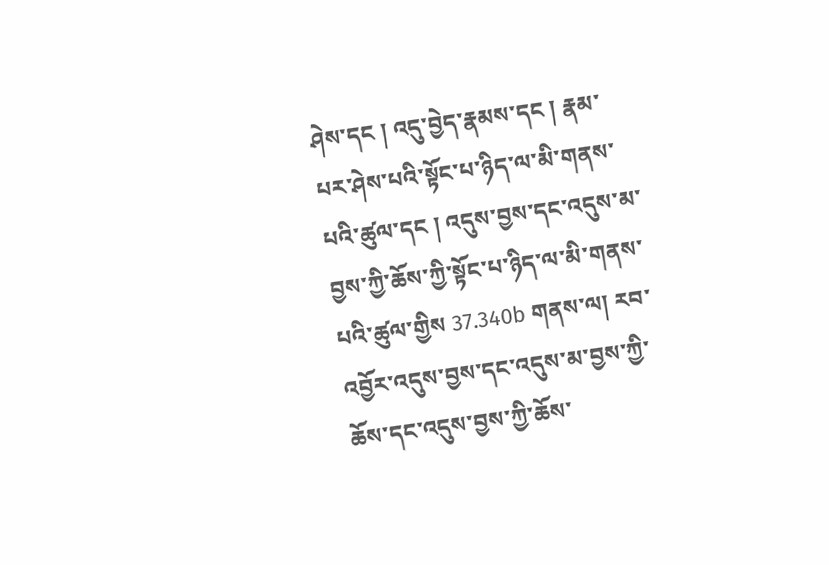ཤེས་དང ། འདུ་བྱེད་རྣམས་དང ། རྣམ་པར་ཤེས་པའི་སྟོང་པ་ཉིད་ལ་མི་གནས་པའི་ཚུལ་དང ། འདུས་བྱས་དང་འདུས་མ་བྱས་ཀྱི་ཆོས་ཀྱི་སྟོང་པ་ཉིད་ལ་མི་གནས་པའི་ཚུལ་གྱིས 37.340b གནས་ལ། རབ་འབྱོར་འདུས་བྱས་དང་འདུས་མ་བྱས་ཀྱི་ཆོས་དང་འདུས་བྱས་ཀྱི་ཆོས་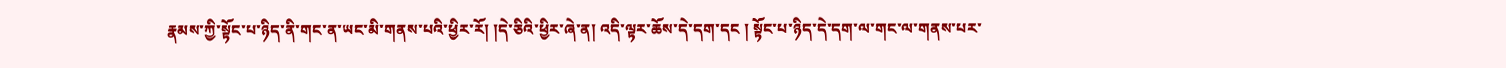རྣམས་ཀྱི་སྟོང་པ་ཉིད་ནི་གང་ན་ཡང་མི་གནས་པའི་ཕྱིར་རོ། །དེ་ཅིའི་ཕྱིར་ཞེ་ན། འདི་ལྟར་ཆོས་དེ་དག་དང ། སྟོང་པ་ཉིད་དེ་དག་ལ་གང་ལ་གནས་པར་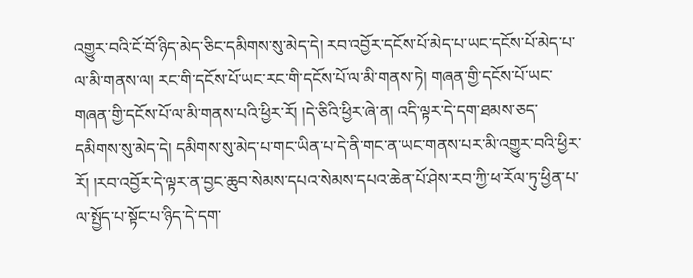འགྱུར་བའི་ངོ་བོ་ཉིད་མེད་ཅིང་དམིགས་སུ་མེད་དེ། རབ་འབྱོར་དངོས་པོ་མེད་པ་ཡང་དངོས་པོ་མེད་པ་ལ་མི་གནས་ལ། རང་གི་དངོས་པོ་ཡང་རང་གི་དངོས་པོ་ལ་མི་གནས་ཏེ། གཞན་གྱི་དངོས་པོ་ཡང་གཞན་གྱི་དངོས་པོ་ལ་མི་གནས་པའི་ཕྱིར་རོ། །དེ་ཅིའི་ཕྱིར་ཞེ་ན། འདི་ལྟར་དེ་དག་ཐམས་ཅད་དམིགས་སུ་མེད་དེ། དམིགས་སུ་མེད་པ་གང་ཡིན་པ་དེ་ནི་གང་ན་ཡང་གནས་པར་མི་འགྱུར་བའི་ཕྱིར་རོ། །རབ་འབྱོར་དེ་ལྟར་ན་བྱང་ཆུབ་སེམས་དཔའ་སེམས་དཔའ་ཆེན་པོ་ཤེས་རབ་ཀྱི་ཕ་རོལ་ཏུ་ཕྱིན་པ་ལ་སྤྱོད་པ་སྟོང་པ་ཉིད་དེ་དག་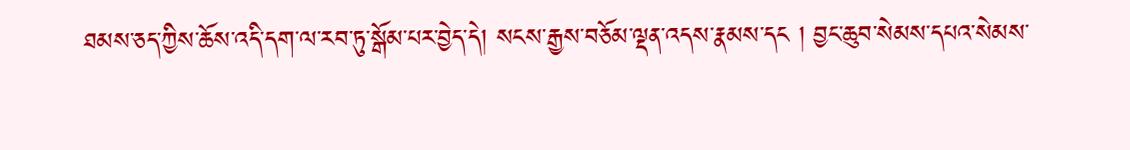ཐམས་ཅད་ཀྱིས་ཆོས་འདི་དག་ལ་རབ་ཏུ་སྒོམ་པར་བྱེད་དེ། སངས་རྒྱས་བཅོམ་ལྡན་འདས་རྣམས་དང ། བྱང་ཆུབ་སེམས་དཔའ་སེམས་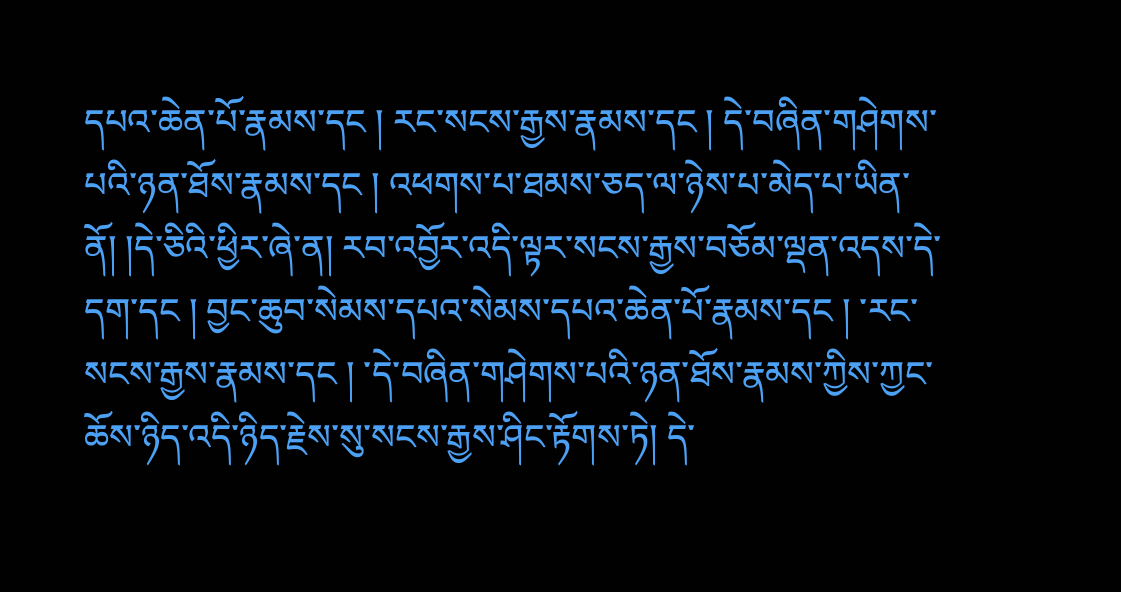དཔའ་ཆེན་པོ་རྣམས་དང ། རང་སངས་རྒྱས་རྣམས་དང ། དེ་བཞིན་གཤེགས་པའི་ཉན་ཐོས་རྣམས་དང ། འཕགས་པ་ཐམས་ཅད་ལ་ཉེས་པ་མེད་པ་ཡིན་ནོ། །དེ་ཅིའི་ཕྱིར་ཞེ་ན། རབ་འབྱོར་འདི་ལྟར་སངས་རྒྱས་བཅོམ་ལྡན་འདས་དེ་དག་དང ། བྱང་ཆུབ་སེམས་དཔའ་སེམས་དཔའ་ཆེན་པོ་རྣམས་དང ། ་རང་སངས་རྒྱས་རྣམས་དང ། ་དེ་བཞིན་གཤེགས་པའི་ཉན་ཐོས་རྣམས་ཀྱིས་ཀྱང་ཆོས་ཉིད་འདི་ཉིད་རྗེས་སུ་སངས་རྒྱས་ཤིང་རྟོགས་ཏེ། དེ་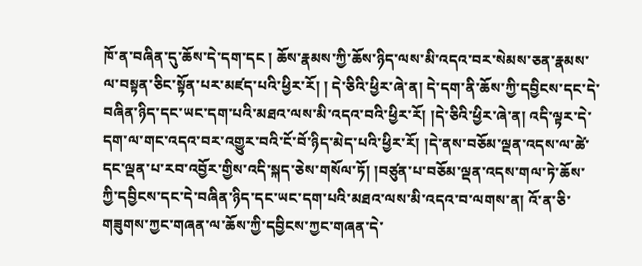ཁོ་ན་བཞིན་དུ་ཆོས་དེ་དག་དང ། ཆོས་རྣམས་ཀྱི་ཆོས་ཉིད་ལས་མི་འདའ་བར་སེམས་ཅན་རྣམས་ལ་བསྟན་ཅིང་སྟོན་པར་མཛད་པའི་ཕྱིར་རོ། ། དེ་ཅིའི་ཕྱིར་ཞེ་ན། དེ་དག་ནི་ཆོས་ཀྱི་དབྱིངས་དང་དེ་བཞིན་ཉིད་དང་ཡང་དག་པའི་མཐའ་ལས་མི་འདའ་བའི་ཕྱིར་རོ། །དེ་ཅིའི་ཕྱིར་ཞེ་ན། འདི་ལྟར་དེ་དག་ལ་གང་འདའ་བར་འགྱུར་བའི་ངོ་བོ་ཉིད་མེད་པའི་ཕྱིར་རོ། །དེ་ནས་བཅོམ་ལྡན་འདས་ལ་ཚེ་དང་ལྡན་པ་རབ་འབྱོར་གྱིས་འདི་སྐད་ཅེས་གསོལ་ཏོ། །བཙུན་པ་བཅོམ་ལྡན་འདས་གལ་ཏེ་ཆོས་ཀྱི་དབྱིངས་དང་དེ་བཞིན་ཉིད་དང་ཡང་དག་པའི་མཐའ་ལས་མི་འདའ་བ་ལགས་ན། འོ་ན་ཅི་གཟུགས་ཀྱང་གཞན་ལ་ཆོས་ཀྱི་དབྱིངས་ཀྱང་གཞན་དེ་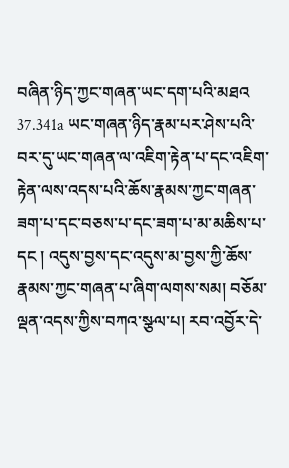བཞིན་ཉིད་ཀྱང་གཞན་ཡང་དག་པའི་མཐའ 37.341a ཡང་གཞན་ཉིད་རྣམ་པར་ཤེས་པའི་བར་དུ་ཡང་གཞན་ལ་འཇིག་རྟེན་པ་དང་འཇིག་རྟེན་ལས་འདས་པའི་ཆོས་རྣམས་ཀྱང་གཞན་ཟག་པ་དང་བཅས་པ་དང་ཟག་པ་མ་མཆིས་པ་དང ། འདུས་བྱས་དང་འདུས་མ་བྱས་ཀྱི་ཆོས་རྣམས་ཀྱང་གཞན་པ་ཞིག་ལགས་སམ། བཅོམ་ལྡན་འདས་ཀྱིས་བཀའ་སྩལ་པ། རབ་འབྱོར་དེ་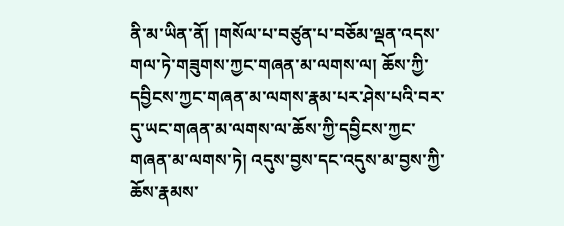ནི་མ་ཡིན་ནོ། །གསོལ་པ་བཙུན་པ་བཅོམ་ལྡན་འདས་གལ་ཏེ་གཟུགས་ཀྱང་གཞན་མ་ལགས་ལ། ཆོས་ཀྱི་དབྱིངས་ཀྱང་གཞན་མ་ལགས་རྣམ་པར་ཤེས་པའི་བར་དུ་ཡང་གཞན་མ་ལགས་ལ་ཆོས་ཀྱི་དབྱིངས་ཀྱང་གཞན་མ་ལགས་ཏེ། འདུས་བྱས་དང་འདུས་མ་བྱས་ཀྱི་ཆོས་རྣམས་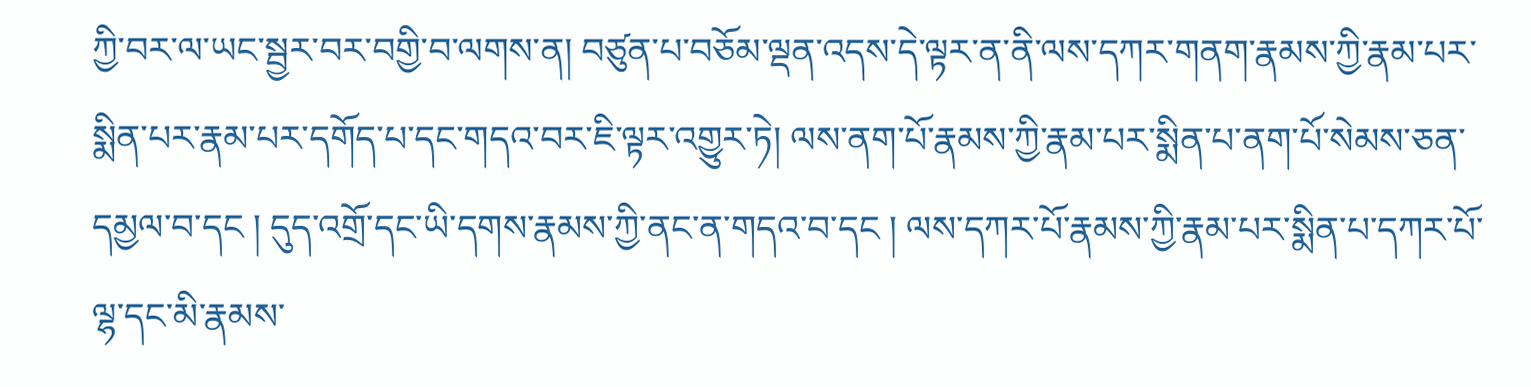ཀྱི་བར་ལ་ཡང་སྦྱར་བར་བགྱི་བ་ལགས་ན། བཙུན་པ་བཅོམ་ལྡན་འདས་དེ་ལྟར་ན་ནི་ལས་དཀར་གནག་རྣམས་ཀྱི་རྣམ་པར་སྨིན་པར་རྣམ་པར་དགོད་པ་དང་གདའ་བར་ཇི་ལྟར་འགྱུར་ཏེ། ལས་ནག་པོ་རྣམས་ཀྱི་རྣམ་པར་སྨིན་པ་ནག་པོ་སེམས་ཅན་དམྱལ་བ་དང ། དུད་འགྲོ་དང་ཡི་དགས་རྣམས་ཀྱི་ནང་ན་གདའ་བ་དང ། ལས་དཀར་པོ་རྣམས་ཀྱི་རྣམ་པར་སྨིན་པ་དཀར་པོ་ལྷ་དང་མི་རྣམས་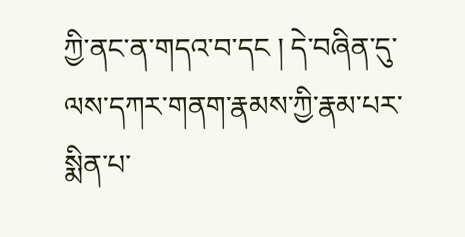ཀྱི་ནང་ན་གདའ་བ་དང ། དེ་བཞིན་དུ་ལས་དཀར་གནག་རྣམས་ཀྱི་རྣམ་པར་སྨིན་པ་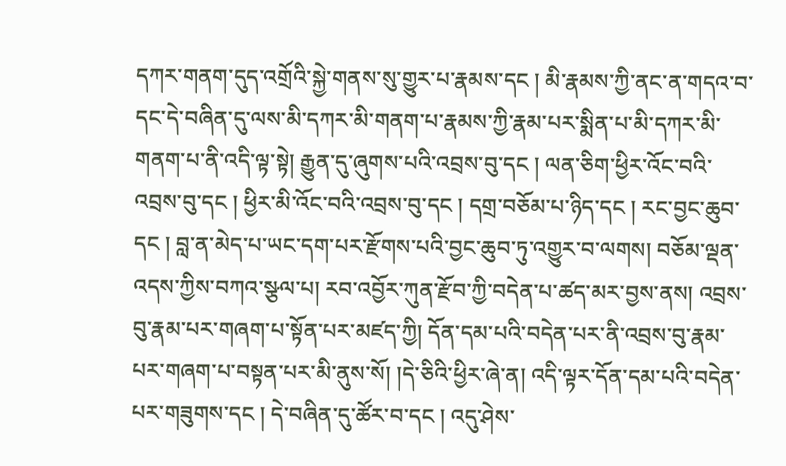དཀར་གནག་དུད་འགྲོའི་སྐྱེ་གནས་སུ་གྱུར་པ་རྣམས་དང ། མི་རྣམས་ཀྱི་ནང་ན་གདའ་བ་དང་དེ་བཞིན་དུ་ལས་མི་དཀར་མི་གནག་པ་རྣམས་ཀྱི་རྣམ་པར་སྨིན་པ་མི་དཀར་མི་གནག་པ་ནི་འདི་ལྟ་སྟེ། རྒྱུན་དུ་ཞུགས་པའི་འབྲས་བུ་དང ། ལན་ཅིག་ཕྱིར་འོང་བའི་འབྲས་བུ་དང ། ཕྱིར་མི་འོང་བའི་འབྲས་བུ་དང ། དགྲ་བཅོམ་པ་ཉིད་དང ། རང་བྱང་ཆུབ་དང ། བླ་ན་མེད་པ་ཡང་དག་པར་རྫོགས་པའི་བྱང་ཆུབ་ཏུ་འགྱུར་བ་ལགས། བཅོམ་ལྡན་འདས་ཀྱིས་བཀའ་སྩལ་པ། རབ་འབྱོར་ཀུན་རྫོབ་ཀྱི་བདེན་པ་ཚད་མར་བྱས་ནས། འབྲས་བུ་རྣམ་པར་གཞག་པ་སྟོན་པར་མཛད་ཀྱི། དོན་དམ་པའི་བདེན་པར་ནི་འབྲས་བུ་རྣམ་པར་གཞག་པ་བསྟན་པར་མི་ནུས་སོ། །དེ་ཅིའི་ཕྱིར་ཞེ་ན། འདི་ལྟར་དོན་དམ་པའི་བདེན་པར་གཟུགས་དང ། དེ་བཞིན་དུ་ཚོར་བ་དང ། འདུ་ཤེས་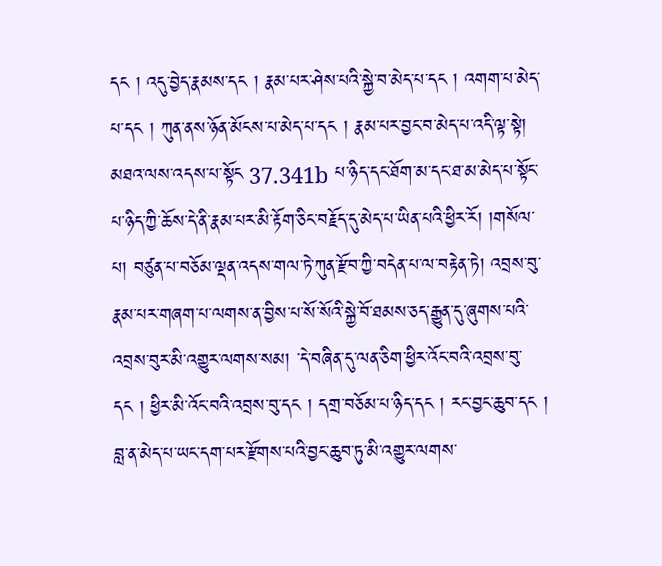དང ། འདུ་བྱེད་རྣམས་དང ། རྣམ་པར་ཤེས་པའི་སྐྱེ་བ་མེད་པ་དང ། འགག་པ་མེད་པ་དང ། ཀུན་ནས་ཉོན་མོངས་པ་མེད་པ་དང ། རྣམ་པར་བྱང་བ་མེད་པ་འདི་ལྟ་སྟེ། མཐའ་ལས་འདས་པ་སྟོང 37.341b པ་ཉིད་དང་ཐོག་མ་དང་ཐ་མ་མེད་པ་སྟོང་པ་ཉིད་ཀྱི་ཆོས་དེ་ནི་རྣམ་པར་མི་རྟོག་ཅིང་བརྗོད་དུ་མེད་པ་ཡིན་པའི་ཕྱིར་རོ། །གསོལ་པ། བཙུན་པ་བཅོམ་ལྡན་འདས་གལ་ཏེ་ཀུན་རྫོབ་ཀྱི་བདེན་པ་ལ་བརྟེན་ཏེ། འབྲས་བུ་རྣམ་པར་གཞག་པ་ལགས་ན་བྱིས་པ་སོ་སོའི་སྐྱེ་བོ་ཐམས་ཅད་རྒྱུན་དུ་ཞུགས་པའི་འབྲས་བུར་མི་འགྱུར་ལགས་སམ། ་དེ་བཞིན་དུ་ལན་ཅིག་ཕྱིར་འོང་བའི་འབྲས་བུ་དང ། ཕྱིར་མི་འོང་བའི་འབྲས་བུ་དང ། དགྲ་བཅོམ་པ་ཉིད་དང ། རང་བྱང་ཆུབ་དང ། བླ་ན་མེད་པ་ཡང་དག་པར་རྫོགས་པའི་བྱང་ཆུབ་ཏུ་མི་འགྱུར་ལགས་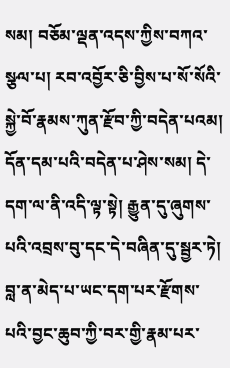སམ། བཅོམ་ལྡན་འདས་ཀྱིས་བཀའ་སྩལ་པ། རབ་འབྱོར་ཅི་བྱིས་པ་སོ་སོའི་སྐྱེ་བོ་རྣམས་ཀུན་རྫོབ་ཀྱི་བདེན་པའམ། དོན་དམ་པའི་བདེན་པ་ཤེས་སམ། དེ་དག་ལ་ནི་འདི་ལྟ་སྟེ། རྒྱུན་དུ་ཞུགས་པའི་འབྲས་བུ་དང་དེ་བཞིན་དུ་སྦྱར་ཏེ། བླ་ན་མེད་པ་ཡང་དག་པར་རྫོགས་པའི་བྱང་ཆུབ་ཀྱི་བར་གྱི་རྣམ་པར་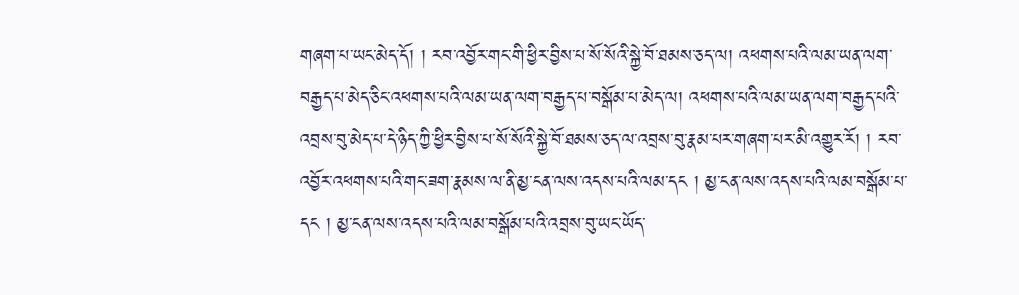གཞག་པ་ཡང་མེད་དོ། ། རབ་འབྱོར་གང་གི་ཕྱིར་བྱིས་པ་སོ་སོའི་སྐྱེ་བོ་ཐམས་ཅད་ལ། འཕགས་པའི་ལམ་ཡན་ལག་བརྒྱད་པ་མེད་ཅིང་འཕགས་པའི་ལམ་ཡན་ལག་བརྒྱད་པ་བསྒོམ་པ་མེད་ལ། འཕགས་པའི་ལམ་ཡན་ལག་བརྒྱད་པའི་འབྲས་བུ་མེད་པ་དེ་ཉིད་ཀྱི་ཕྱིར་བྱིས་པ་སོ་སོའི་སྐྱེ་བོ་ཐམས་ཅད་ལ་འབྲས་བུ་རྣམ་པར་གཞག་པར་མི་འགྱུར་རོ། ། རབ་འབྱོར་འཕགས་པའི་གང་ཟག་རྣམས་ལ་ནི་མྱ་ངན་ལས་འདས་པའི་ལམ་དང ། མྱ་ངན་ལས་འདས་པའི་ལམ་བསྒོམ་པ་དང ། མྱ་ངན་ལས་འདས་པའི་ལམ་བསྒོམ་པའི་འབྲས་བུ་ཡང་ཡོད་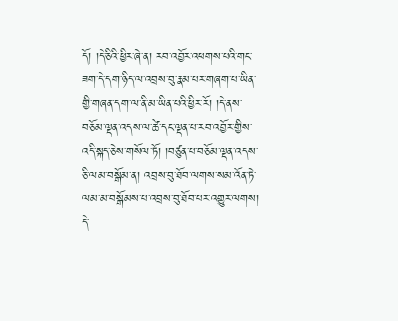དོ། །དེ་ཅིའི་ཕྱིར་ཞེ་ན། རབ་འབྱོར་འཕགས་པའི་གང་ཟག་དེ་དག་ཉིད་ལ་འབྲས་བུ་རྣམ་པར་གཞག་པ་ཡིན་གྱི་གཞན་དག་ལ་ནི་མ་ཡིན་པའི་ཕྱིར་རོ། །དེ་ནས་བཅོམ་ལྡན་འདས་ལ་ཚེ་དང་ལྡན་པ་རབ་འབྱོར་གྱིས་འདི་སྐད་ཅེས་གསོལ་ཏོ། །བཙུན་པ་བཅོམ་ལྡན་འདས་ཅི་ལམ་བསྒོམ་ན། འབྲས་བུ་ཐོབ་ལགས་སམ་འོན་ཏེ་ལམ་མ་བསྒོམས་པ་འབྲས་བུ་ཐོབ་པར་འགྱུར་ལགས། དེ་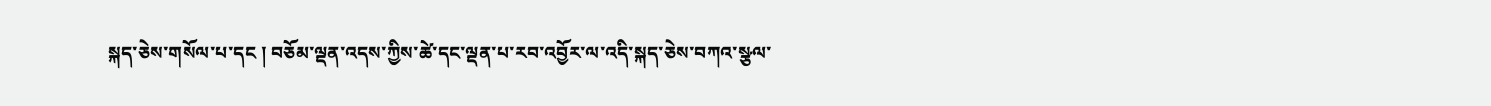སྐད་ཅེས་གསོལ་པ་དང ། བཅོམ་ལྡན་འདས་ཀྱིས་ཚེ་དང་ལྡན་པ་རབ་འབྱོར་ལ་འདི་སྐད་ཅེས་བཀའ་སྩལ་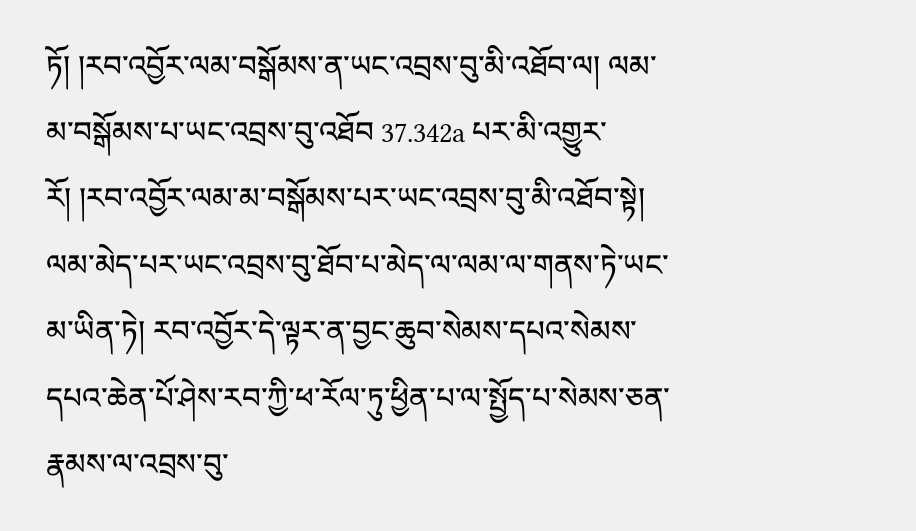ཏོ། །རབ་འབྱོར་ལམ་བསྒོམས་ན་ཡང་འབྲས་བུ་མི་འཐོབ་ལ། ལམ་མ་བསྒོམས་པ་ཡང་འབྲས་བུ་འཐོབ 37.342a པར་མི་འགྱུར་རོ། །རབ་འབྱོར་ལམ་མ་བསྒོམས་པར་ཡང་འབྲས་བུ་མི་འཐོབ་སྟེ། ལམ་མེད་པར་ཡང་འབྲས་བུ་ཐོབ་པ་མེད་ལ་ལམ་ལ་གནས་ཏེ་ཡང་མ་ཡིན་ཏེ། རབ་འབྱོར་དེ་ལྟར་ན་བྱང་ཆུབ་སེམས་དཔའ་སེམས་དཔའ་ཆེན་པོ་ཤེས་རབ་ཀྱི་ཕ་རོལ་ཏུ་ཕྱིན་པ་ལ་སྤྱོད་པ་སེམས་ཅན་རྣམས་ལ་འབྲས་བུ་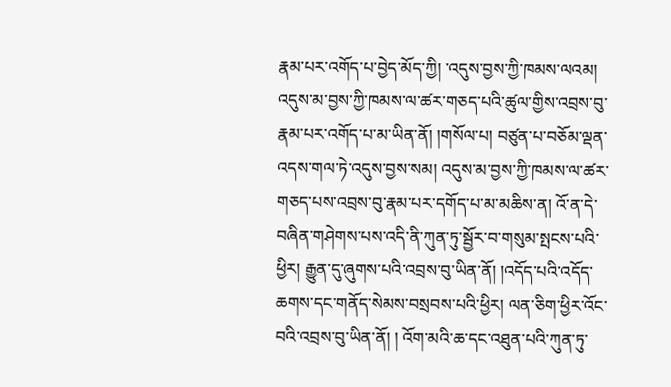རྣམ་པར་འགོད་པ་བྱེད་མོད་ཀྱི། ་འདུས་བྱས་ཀྱི་ཁམས་ལའམ། འདུས་མ་བྱས་ཀྱི་ཁམས་ལ་ཚར་གཅད་པའི་ཚུལ་གྱིས་འབྲས་བུ་རྣམ་པར་འགོད་པ་མ་ཡིན་ནོ། །གསོལ་པ། བཙུན་པ་བཅོམ་ལྡན་འདས་གལ་ཏེ་འདུས་བྱས་སམ། འདུས་མ་བྱས་ཀྱི་ཁམས་ལ་ཚར་གཅད་པས་འབྲས་བུ་རྣམ་པར་དགོད་པ་མ་མཆིས་ན། འོ་ན་དེ་བཞིན་གཤེགས་པས་འདི་ནི་ཀུན་ཏུ་སྦྱོར་བ་གསུམ་སྤངས་པའི་ཕྱིར། རྒྱུན་དུ་ཞུགས་པའི་འབྲས་བུ་ཡིན་ནོ། །འདོད་པའི་འདོད་ཆགས་དང་གནོད་སེམས་བསྲབས་པའི་ཕྱིར། ལན་ཅིག་ཕྱིར་འོང་བའི་འབྲས་བུ་ཡིན་ནོ། ། འོག་མའི་ཆ་དང་འཐུན་པའི་ཀུན་ཏུ་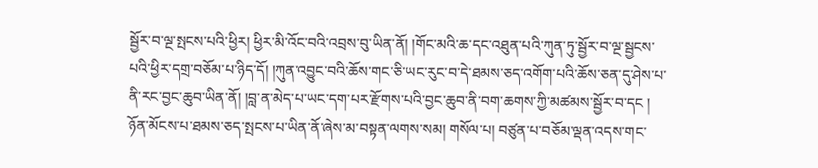སྦྱོར་བ་ལྔ་སྤངས་པའི་ཕྱིར། ཕྱིར་མི་འོང་བའི་འབྲས་བུ་ཡིན་ནོ། །གོང་མའི་ཆ་དང་འཐུན་པའི་ཀུན་ཏུ་སྦྱོར་བ་ལྔ་སྦྱངས་པའི་ཕྱིར་དགྲ་བཅོམ་པ་ཉིད་དོ། །ཀུན་འབྱུང་བའི་ཆོས་གང་ཅི་ཡང་རུང་བ་དེ་ཐམས་ཅད་འགོག་པའི་ཆོས་ཅན་དུ་ཤེས་པ་ནི་རང་བྱང་ཆུབ་ཡིན་ནོ། །བླ་ན་མེད་པ་ཡང་དག་པར་རྫོགས་པའི་བྱང་ཆུབ་ནི་བག་ཆགས་ཀྱི་མཚམས་སྦྱོར་བ་དང ། ཉོན་མོངས་པ་ཐམས་ཅད་སྤངས་པ་ཡིན་ནོ་ཞེས་མ་བསྟན་ལགས་སམ། གསོལ་པ། བཙུན་པ་བཅོམ་ལྡན་འདས་གང་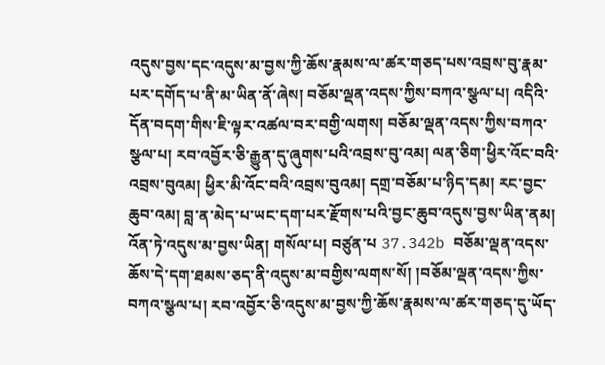འདུས་བྱས་དང་འདུས་མ་བྱས་ཀྱི་ཆོས་རྣམས་ལ་ཚར་གཅད་པས་འབྲས་བུ་རྣམ་པར་དགོད་པ་ནི་མ་ཡིན་ནོ་ཞེས། བཅོམ་ལྡན་འདས་ཀྱིས་བཀའ་སྩལ་པ། འདིའི་དོན་བདག་གིས་ཇི་ལྟར་འཚལ་བར་བགྱི་ལགས། བཅོམ་ལྡན་འདས་ཀྱིས་བཀའ་སྩལ་པ། རབ་འབྱོར་ཅི་རྒྱུན་དུ་ཞུགས་པའི་འབྲས་བུ་འམ། ལན་ཅིག་ཕྱིར་འོང་བའི་འབྲས་བུའམ། ཕྱིར་མི་འོང་བའི་འབྲས་བུའམ། དགྲ་བཅོམ་པ་ཉིད་དམ། རང་བྱང་ཆུབ་འམ། བླ་ན་མེད་པ་ཡང་དག་པར་རྫོགས་པའི་བྱང་ཆུབ་འདུས་བྱས་ཡིན་ནམ། འོན་ཏེ་འདུས་མ་བྱས་ཡིན། གསོལ་པ། བཙུན་པ 37.342b བཅོམ་ལྡན་འདས་ཆོས་དེ་དག་ཐམས་ཅད་ནི་འདུས་མ་བགྱིས་ལགས་སོ། །བཅོམ་ལྡན་འདས་ཀྱིས་བཀའ་སྩལ་པ། རབ་འབྱོར་ཅི་འདུས་མ་བྱས་ཀྱི་ཆོས་རྣམས་ལ་ཚར་གཅད་དུ་ཡོད་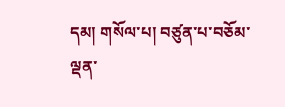དམ། གསོལ་པ། བཙུན་པ་བཅོམ་ལྡན་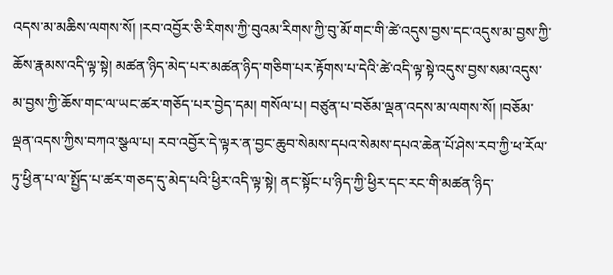འདས་མ་མཆིས་ལགས་སོ། །རབ་འབྱོར་ཅི་རིགས་ཀྱི་བུའམ་རིགས་ཀྱི་བུ་མོ་གང་གི་ཚེ་འདུས་བྱས་དང་འདུས་མ་བྱས་ཀྱི་ཆོས་རྣམས་འདི་ལྟ་སྟེ། མཚན་ཉིད་མེད་པར་མཚན་ཉིད་གཅིག་པར་རྟོགས་པ་དེའི་ཚེ་འདི་ལྟ་སྟེ་འདུས་བྱས་སམ་འདུས་མ་བྱས་ཀྱི་ཆོས་གང་ལ་ཡང་ཚར་གཅོད་པར་བྱེད་དམ། གསོལ་པ། བཙུན་པ་བཅོམ་ལྡན་འདས་མ་ལགས་སོ། །བཅོམ་ལྡན་འདས་ཀྱིས་བཀའ་སྩལ་པ། རབ་འབྱོར་དེ་ལྟར་ན་བྱང་ཆུབ་སེམས་དཔའ་སེམས་དཔའ་ཆེན་པོ་ཤེས་རབ་ཀྱི་ཕ་རོལ་ཏུ་ཕྱིན་པ་ལ་སྤྱོད་པ་ཚར་གཅད་དུ་མེད་པའི་ཕྱིར་འདི་ལྟ་སྟེ། ནང་སྟོང་པ་ཉིད་ཀྱི་ཕྱིར་དང་རང་གི་མཚན་ཉིད་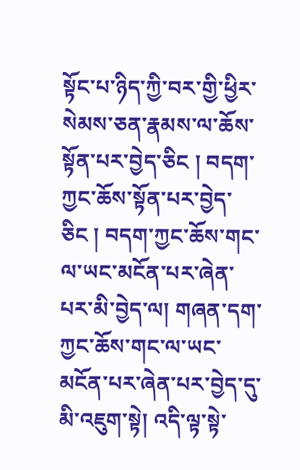སྟོང་པ་ཉིད་ཀྱི་བར་གྱི་ཕྱིར་སེམས་ཅན་རྣམས་ལ་ཆོས་སྟོན་པར་བྱེད་ཅིང ། བདག་ཀྱང་ཆོས་སྟོན་པར་བྱེད་ཅིང ། བདག་ཀྱང་ཆོས་གང་ལ་ཡང་མངོན་པར་ཞེན་པར་མི་བྱེད་ལ། གཞན་དག་ཀྱང་ཆོས་གང་ལ་ཡང་མངོན་པར་ཞེན་པར་བྱེད་དུ་མི་འཇུག་སྟེ། འདི་ལྟ་སྟེ་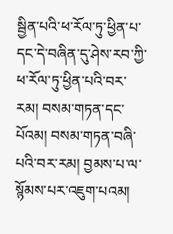སྦྱིན་པའི་ཕ་རོལ་ཏུ་ཕྱིན་པ་དང་དེ་བཞིན་དུ་ཤེས་རབ་ཀྱི་ཕ་རོལ་ཏུ་ཕྱིན་པའི་བར་རམ། བསམ་གཏན་དང་པོའམ། བསམ་གཏན་བཞི་པའི་བར་རམ། བྱམས་པ་ལ་སྙོམས་པར་འཇུག་པའམ།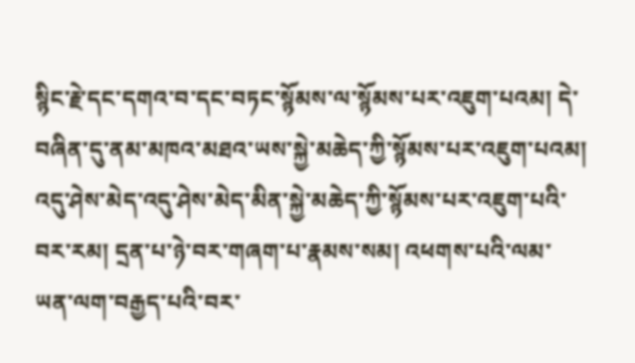སྙིང་རྗེ་དང་དགའ་བ་དང་བཏང་སྙོམས་ལ་སྙོམས་པར་འཇུག་པའམ། དེ་བཞིན་དུ་ནམ་མཁའ་མཐའ་ཡས་སྐྱེ་མཆེད་ཀྱི་སྙོམས་པར་འཇུག་པའམ། འདུ་ཤེས་མེད་འདུ་ཤེས་མེད་མིན་སྐྱེ་མཆེད་ཀྱི་སྙོམས་པར་འཇུག་པའི་བར་རམ། དྲན་པ་ཉེ་བར་གཞག་པ་རྣམས་སམ། འཕགས་པའི་ལམ་ཡན་ལག་བརྒྱད་པའི་བར་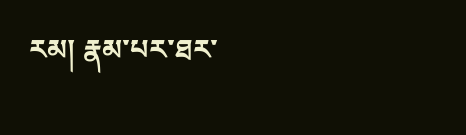རམ། རྣམ་པར་ཐར་